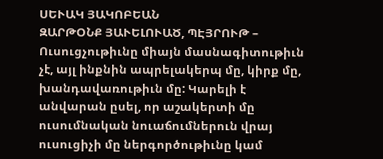ՍԵՒԱԿ ՅԱԿՈԲԵԱՆ
ԶԱՐԹՕՆՔ ՅԱՒԵԼՈՒԱԾ, ՊԷՅՐՈՒԹ – Ուսուցչութիւնը միայն մասնագիտութիւն չէ, այլ ինքնին ապրելակերպ մը, կիրք մը, խանդավառութիւն մը: Կարելի է անվարան ըսել, որ աշակերտի մը ուսումնական նուաճումներուն վրայ ուսուցիչի մը ներգործութիւնը կամ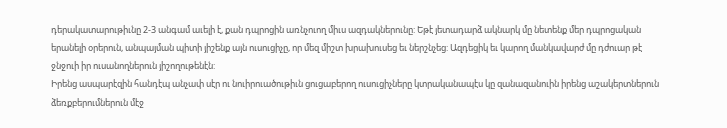դերակատարութիւնը 2-3 անգամ աւելի է, քան դպրոցին առնչուող միւս ազդակներունը: Եթէ յետադարձ ակնարկ մը նետենք մեր դպրոցական երանելի օրերուն, անպայման պիտի յիշենք այն ուսուցիչը, որ մեզ միշտ խրախուսեց եւ ներշնչեց: Ազդեցիկ եւ կարող մանկավարժ մը դժուար թէ ջնջուի իր ուսանողներուն յիշողութենէն:
Իրենց ասպարէզին հանդէպ անչափ սէր ու նուիրուածութիւն ցուցաբերող ուսուցիչները կտրականապէս կը զանազանուին իրենց աշակերտներուն ձեռքբերումներուն մէջ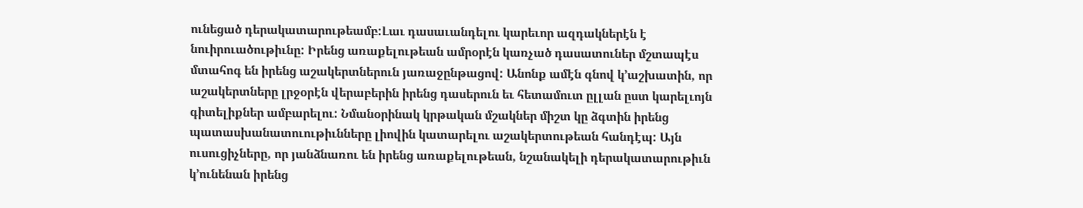ունեցած դերակատարութեամբ:Լաւ դասաւանդելու կարեւոր ազդակներէն է նուիրուածութիւնը: Իրենց առաքելութեան ամրօրէն կառչած դասատուներ մշտապէս մտահոգ են իրենց աշակերտներուն յառաջընթացով: Անոնք ամէն գնով կ’աշխատին, որ աշակերտները լրջօրէն վերաբերին իրենց դասերուն եւ հետամուտ ըլլան ըստ կարելւոյն գիտելիքներ ամբարելու: Նմանօրինակ կրթական մշակներ միշտ կը ձգտին իրենց պատասխանատուութիւնները լիովին կատարելու աշակերտութեան հանդէպ: Այն ուսուցիչները, որ յանձնառու են իրենց առաքելութեան, նշանակելի դերակատարութիւն կ’ունենան իրենց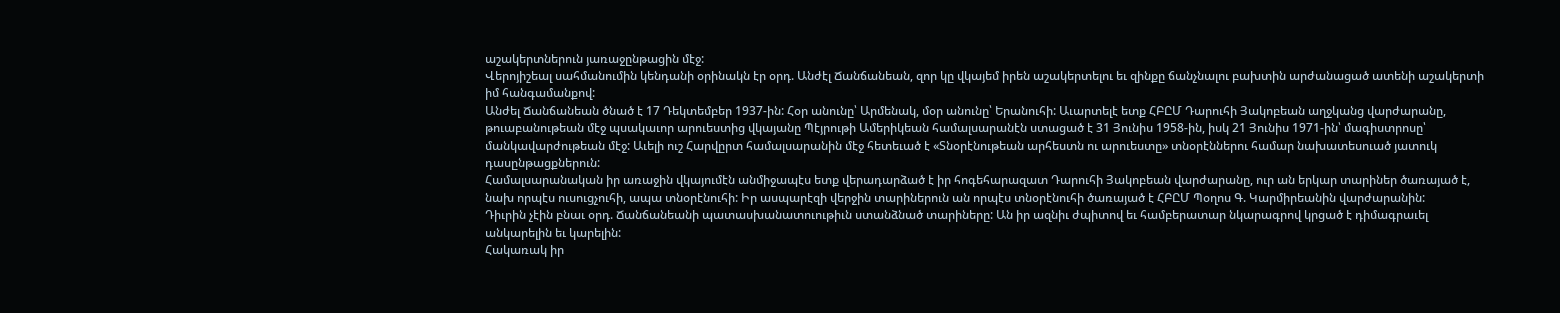աշակերտներուն յառաջընթացին մէջ:
Վերոյիշեալ սահմանումին կենդանի օրինակն էր օրդ. Անժէլ Ճանճանեան, զոր կը վկայեմ իրեն աշակերտելու եւ զինքը ճանչնալու բախտին արժանացած ատենի աշակերտի իմ հանգամանքով:
Անժել Ճանճանեան ծնած է 17 Դեկտեմբեր 1937-ին: Հօր անունը՝ Արմենակ, մօր անունը՝ Երանուհի: Աւարտելէ ետք ՀԲԸՄ Դարուհի Յակոբեան աղջկանց վարժարանը, թուաբանութեան մէջ պսակաւոր արուեստից վկայանը Պէյրութի Ամերիկեան համալսարանէն ստացած է 31 Յունիս 1958-ին, իսկ 21 Յունիս 1971-ին՝ մագիստրոսը՝ մանկավարժութեան մէջ: Աւելի ուշ Հարվըրտ համալսարանին մէջ հետեւած է «Տնօրէնութեան արհեստն ու արուեստը» տնօրէններու համար նախատեսուած յատուկ դասընթացքներուն:
Համալսարանական իր առաջին վկայումէն անմիջապէս ետք վերադարձած է իր հոգեհարազատ Դարուհի Յակոբեան վարժարանը, ուր ան երկար տարիներ ծառայած է, նախ որպէս ուսուցչուհի, ապա տնօրէնուհի: Իր ասպարէզի վերջին տարիներուն ան որպէս տնօրէնուհի ծառայած է ՀԲԸՄ Պօղոս Գ. Կարմիրեանին վարժարանին:
Դիւրին չէին բնաւ օրդ. Ճանճանեանի պատասխանատուութիւն ստանձնած տարիները: Ան իր ազնիւ ժպիտով եւ համբերատար նկարագրով կրցած է դիմագրաւել անկարելին եւ կարելին:
Հակառակ իր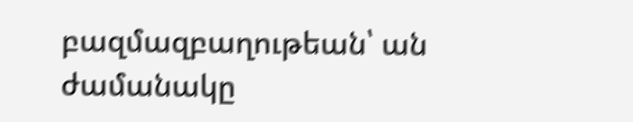բազմազբաղութեան՝ ան ժամանակը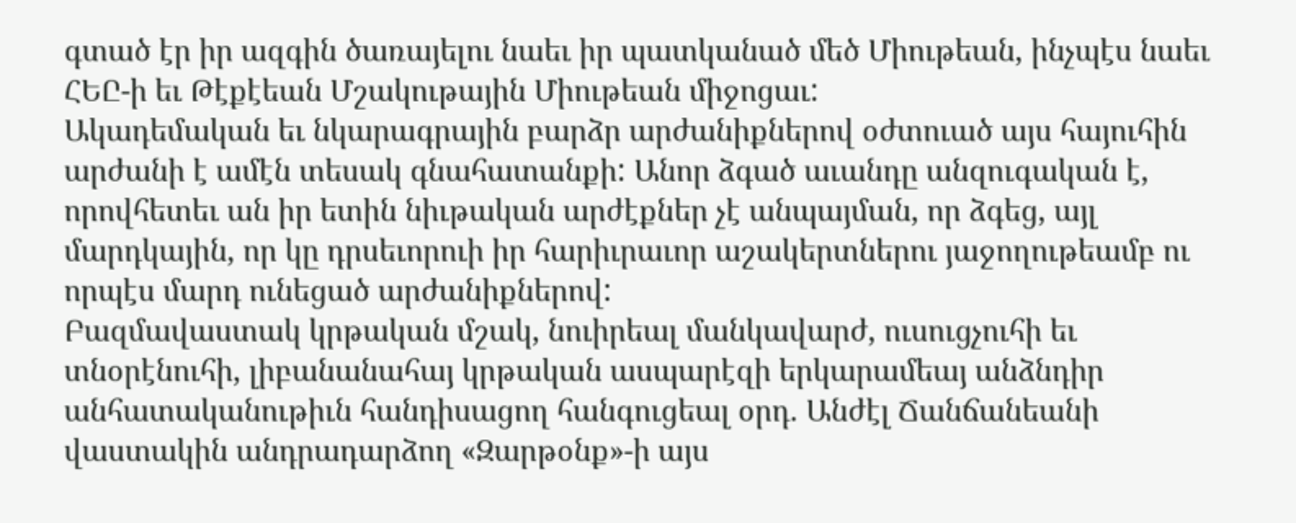գտած էր իր ազգին ծառայելու նաեւ իր պատկանած մեծ Միութեան, ինչպէս նաեւ ՀԵԸ-ի եւ Թէքէեան Մշակութային Միութեան միջոցաւ:
Ակադեմական եւ նկարագրային բարձր արժանիքներով օժտուած այս հայուհին արժանի է ամէն տեսակ գնահատանքի: Անոր ձգած աւանդը անզուգական է, որովհետեւ ան իր ետին նիւթական արժէքներ չէ անպայման, որ ձգեց, այլ մարդկային, որ կը դրսեւորուի իր հարիւրաւոր աշակերտներու յաջողութեամբ ու որպէս մարդ ունեցած արժանիքներով:
Բազմավաստակ կրթական մշակ, նուիրեալ մանկավարժ, ուսուցչուհի եւ տնօրէնուհի, լիբանանահայ կրթական ասպարէզի երկարամեայ անձնդիր անհատականութիւն հանդիսացող հանգուցեալ օրդ. Անժէլ Ճանճանեանի վաստակին անդրադարձող «Զարթօնք»-ի այս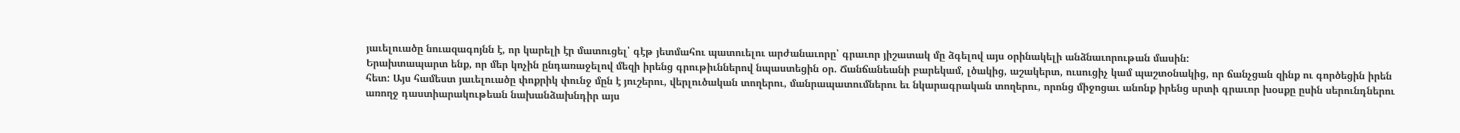յաւելուածը նուազագոյնն է, որ կարելի էր մատուցել՝ գէթ յետմահու պատուելու արժանաւորը՝ գրաւոր յիշատակ մը ձգելով այս օրինակելի անձնաւորութան մասին:
Երախտապարտ ենք, որ մեր կոչին ընդառաջելով մեզի իրենց գրութիւններով նպաստեցին օր. Ճանճանեանի բարեկամ, լծակից, աշակերտ, ուսուցիչ կամ պաշտօնակից, որ ճանչցան զինք ու գործեցին իրեն հետ: Այս համեստ յաւելուածը փոքրիկ փունջ մըն է յուշերու, վերլուծական տողերու, մանրապատումներու եւ նկարագրական տողերու, որոնց միջոցաւ անոնք իրենց սրտի գրաւոր խօսքը ըսին սերունդներու առողջ դաստիարակութեան նախանձախնդիր այս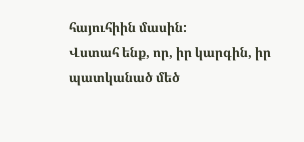հայուհիին մասին:
Վստահ ենք, որ, իր կարգին, իր պատկանած մեծ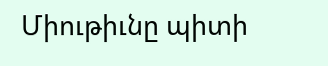Միութիւնը պիտի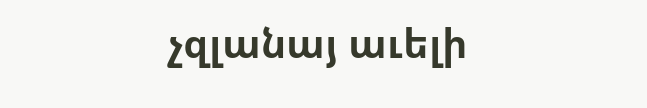չզլանայ աւելի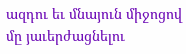ազդու եւ մնայուն միջոցով մը յաւերժացնելու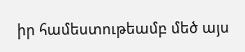իր համեստութեամբ մեծ այս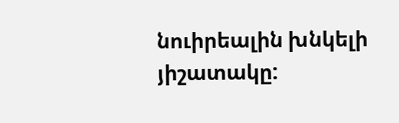նուիրեալին խնկելի յիշատակը: